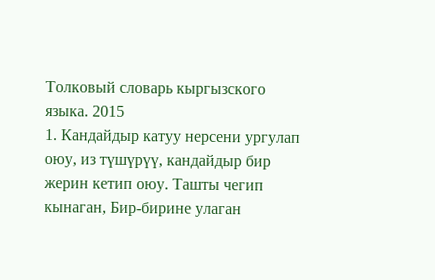Толковый словарь кыргызского языка. 2015
1. Кандайдыр катуу нерсени ургулап оюу, из түшүрүү, кандайдыр бир жерин кетип оюу. Ташты чегип кынаган, Бир-бирине улаган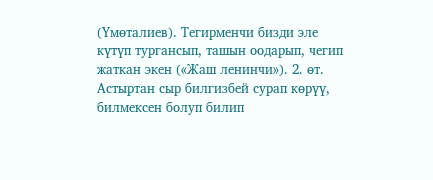(Үмөталиев). Тегирменчи бизди эле күтүп тургансып, ташын оодарып, чегип жаткан экен («Жаш ленинчи»). 2. өт. Астыртан сыр билгизбей сурап көрүү, билмексен болуп билип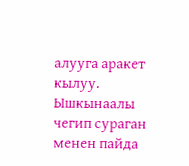алууга аракет кылуу. Ышкынаалы чегип сураган менен пайда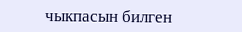чыкпасын билген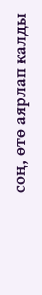соң, өтө аярлап калды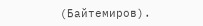(Байтемиров).